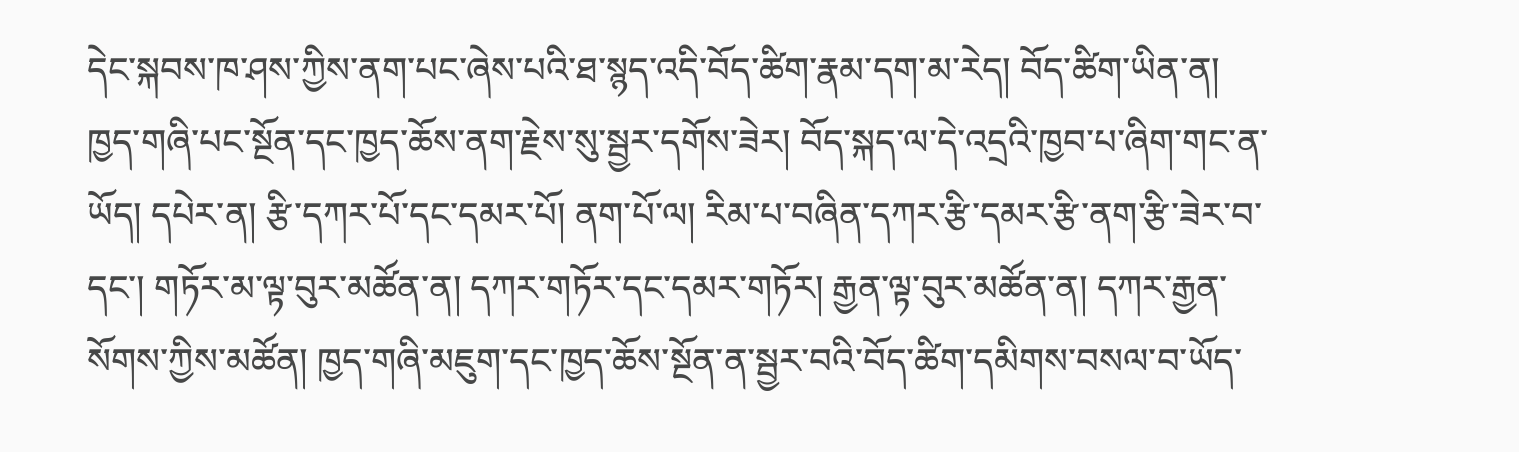དེང་སྐབས་ཁ་ཤས་ཀྱིས་ནག་པང་ཞེས་པའི་ཐ་སྙད་འདི་བོད་ཚིག་རྣམ་དག་མ་རེད། བོད་ཚིག་ཡིན་ན། ཁྱད་གཞི་པང་སྔོན་དང་ཁྱད་ཆོས་ནག་རྗེས་སུ་སྦྱར་དགོས་ཟེར། བོད་སྐད་ལ་དེ་འདྲའི་ཁྱབ་པ་ཞིག་གང་ན་ཡོད། དཔེར་ན། རྩི་དཀར་པོ་དང་དམར་པོ། ནག་པོ་ལ། རིམ་པ་བཞིན་དཀར་རྩི་དམར་རྩི་ནག་རྩི་ཟེར་བ་དང་། གཏོར་མ་ལྟ་བུར་མཚོན་ན། དཀར་གཏོར་དང་དམར་གཏོར། རྒྱན་ལྟ་བུར་མཚོན་ན། དཀར་རྒྱན་སོགས་ཀྱིས་མཚོན། ཁྱད་གཞི་མཇུག་དང་ཁྱད་ཆོས་སྔོན་ན་སྦྱར་བའི་བོད་ཚིག་དམིགས་བསལ་བ་ཡོད་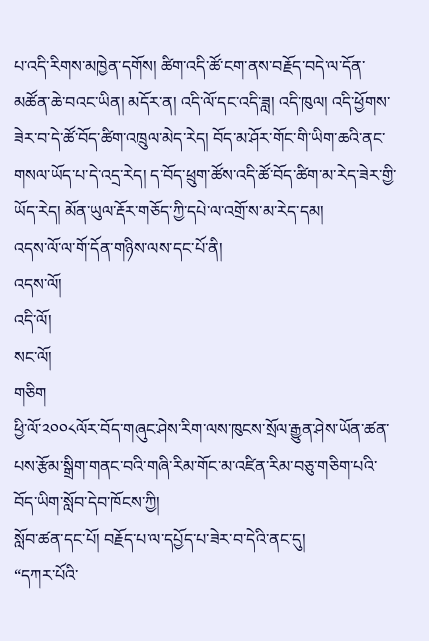པ་འདི་རིགས་མཁྱེན་དགོས། ཚིག་འདི་ཚོ་ངག་ནས་བརྗོད་བདེ་ལ་དོན་མཚོན་ཆེ་བའང་ཡིན། མདོར་ན། འདི་ལོ་དང་འདི་ཟླ། འདི་ཁུལ། འདི་ཕྱོགས་ཟེར་བ་དེ་ཚོ་བོད་ཚིག་འཁྲུལ་མེད་རེད། བོད་མ་ཤོར་གོང་གི་ཡིག་ཆའི་ནང་གསལ་ཡོད་པ་དེ་འདྲ་རེད། ད་བོད་ཕྲུག་ཚོས་འདི་ཚོ་བོད་ཚིག་མ་རེད་ཟེར་གྱི་ཡོད་རེད། མོན་ཡུལ་རྡོར་གཅོད་ཀྱི་དཔེ་ལ་འགྲོ་ས་མ་རེད་དམ།
འདས་ལོ་ལ་གོ་དོན་གཉིས་ལས་དང་པོ་ནི།
འདས་ལོ།
འདི་ལོ།
སང་ལོ།
གཅིག
ཕྱི་ལོ་༢༠༠༨ལོར་བོད་གཞུང་ཤེས་རིག་ལས་ཁུངས་སྲོལ་རྒྱུན་ཤེས་ཡོན་ཚན་པས་རྩོམ་སྒྲིག་གནང་བའི་གཞི་རིམ་གོང་མ་འཛིན་རིམ་བཅུ་གཅིག་པའི་བོད་ཡིག་སློབ་དེབ་ཁོངས་ཀྱི།
སློབ་ཚན་དང་པོ། བརྗོད་པ་ལ་དཔྱོད་པ་ཟེར་བ་དེའི་ནང་དུ།
“དཀར་པོའི་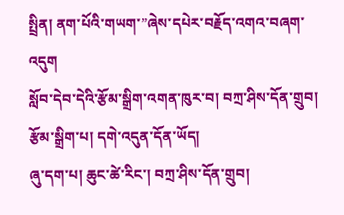སྤྲིན། ནག་པོའི་གཡག་”ཞེས་དཔེར་བརྗོད་འགའ་བཞག་འདུག
སློབ་དེབ་དེའི་རྩོམ་སྒྲིག་འགན་ཁུར་བ། བཀྲ་ཤིས་དོན་གྲུབ།
རྩོམ་སྒྲིག་པ། དགེ་འདུན་དོན་ཡོད།
ཞུ་དག་པ། ཆུང་ཚེ་རིང་། བཀྲ་ཤིས་དོན་གྲུབ།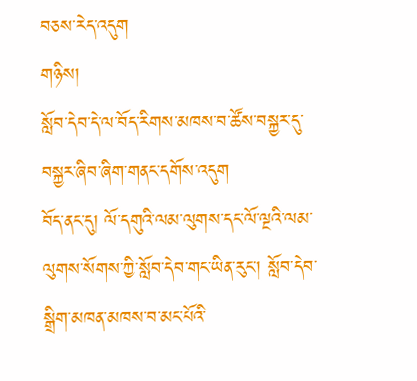བཅས་རེད་འདུག
གཉིས།
སློབ་དེབ་དེ་ལ་བོད་རིགས་མཁས་བ་ཚོས་བསྐྱར་དུ་བསྐྱར་ཞིབ་ཞིག་གནང་དགོས་འདུག
བོད་ནང་དུ། ལོ་དགུའི་ལམ་ལུགས་དང་ལོ་ལྔའི་ལམ་ལུགས་སོགས་ཀྱི་སློབ་དེབ་གང་ཡིན་རུང་། སློབ་དེབ་སྒྲིག་མཁན་མཁས་བ་མང་པོའི་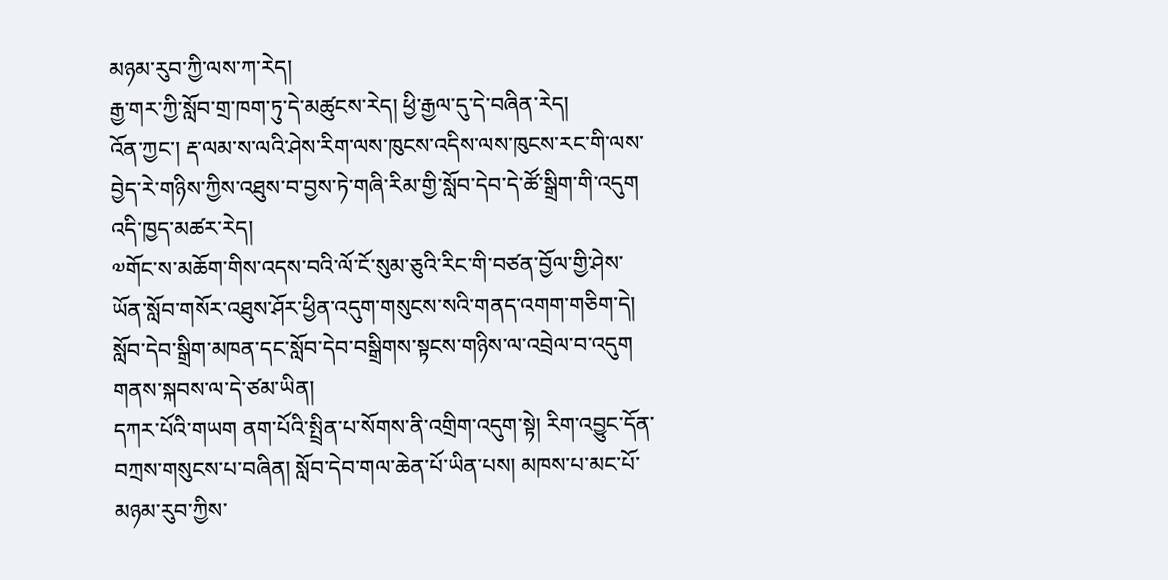མཉམ་རུབ་ཀྱི་ལས་ཀ་རེད།
རྒྱ་གར་ཀྱི་སློབ་གྲ་ཁག་ཏུ་དེ་མཚུངས་རེད། ཕྱི་རྒྱལ་དུ་དེ་བཞིན་རེད།
འོན་ཀྱང་། རྡ་ལམ་ས་ལའི་ཤེས་རིག་ལས་ཁུངས་འདིས་ལས་ཁུངས་རང་གི་ལས་བྱེད་རེ་གཉིས་ཀྱིས་འཐུས་བ་བྱས་ཏེ་གཞི་རིམ་གྱི་སློབ་དེབ་དེ་ཚོ་སྒྲིག་གི་འདུག འདི་ཁྱད་མཚར་རེད།
༧གོང་ས་མཆོག་གིས་འདས་བའི་ལོ་ངོ་སུམ་ཅུའི་རིང་གི་བཙན་བྱོལ་གྱི་ཤེས་ཡོན་སློབ་གསོར་འཐུས་ཤོར་ཕྱིན་འདུག་གསུངས་སའི་གནད་འགག་གཅིག་དེ།
སློབ་དེབ་སྒྲིག་མཁན་དང་སློབ་དེབ་བསྒྲིགས་སྟངས་གཉིས་ལ་འབྲེལ་བ་འདུག གནས་སྐབས་ལ་དེ་ཙམ་ཡིན།
དཀར་པོའི་གཡག ནག་པོའི་སྤྲིན་པ་སོགས་ནི་འགྲིག་འདུག་སྟེ། རིག་འབྱུང་དོན་བཀྲས་གསུངས་པ་བཞིན། སློབ་དེབ་གལ་ཆེན་པོ་ཡིན་པས། མཁས་པ་མང་པོ་མཉམ་རུབ་ཀྱིས་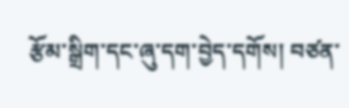རྩོམ་སྒྲིག་དང་ཞུ་དག་བྱེད་དགོས། བཙན་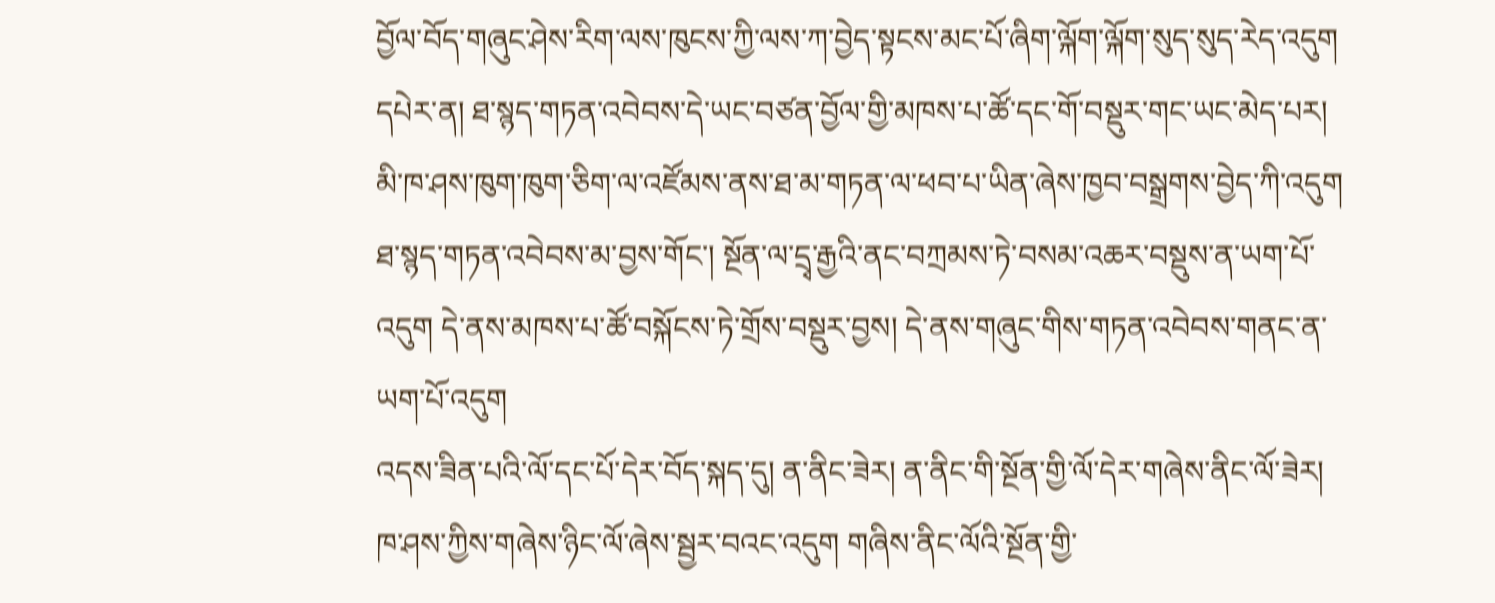བྱོལ་བོད་གཞུང་ཤེས་རིག་ལས་ཁུངས་ཀྱི་ལས་ཀ་བྱེད་སྟངས་མང་པོ་ཞིག་ལྐོག་ལྐོག་སུད་སུད་རེད་འདུག དཔེར་ན། ཐ་སྙད་གཏན་འབེབས་དེ་ཡང་བཙན་བྱོལ་གྱི་མཁས་པ་ཚོ་དང་གོ་བསྡུར་གང་ཡང་མེད་པར། མི་ཁ་ཤས་ཁུག་ཁུག་ཅིག་ལ་འཛོམས་ནས་ཐ་མ་གཏན་ལ་ཕབ་པ་ཡིན་ཞེས་ཁྱབ་བསྒྲགས་བྱེད་ཀི་འདུག ཐ་སྙད་གཏན་འབེབས་མ་བྱས་གོང་། སྔོན་ལ་དྲྭ་རྒྱའི་ནང་བཀྲམས་ཏེ་བསམ་འཆར་བསྡུས་ན་ཡག་པོ་འདུག དེ་ནས་མཁས་པ་ཚོ་བསྐོངས་ཏེ་གྲོས་བསྡུར་བྱས། དེ་ནས་གཞུང་གིས་གཏན་འབེབས་གནང་ན་ཡག་པོ་འདུག
འདས་ཟིན་པའི་ལོ་དང་པོ་དེར་བོད་སྐད་དུ། ན་ནིང་ཟེར། ན་ནིང་གི་སྔོན་གྱི་ལོ་དེར་གཞེས་ནིང་ལོ་ཟེར། ཁ་ཤས་ཀྱིས་གཞེས་ཉིང་ལོ་ཞེས་སྦྱར་བའང་འདུག གཞིས་ནིང་ལོའི་སྔོན་གྱི་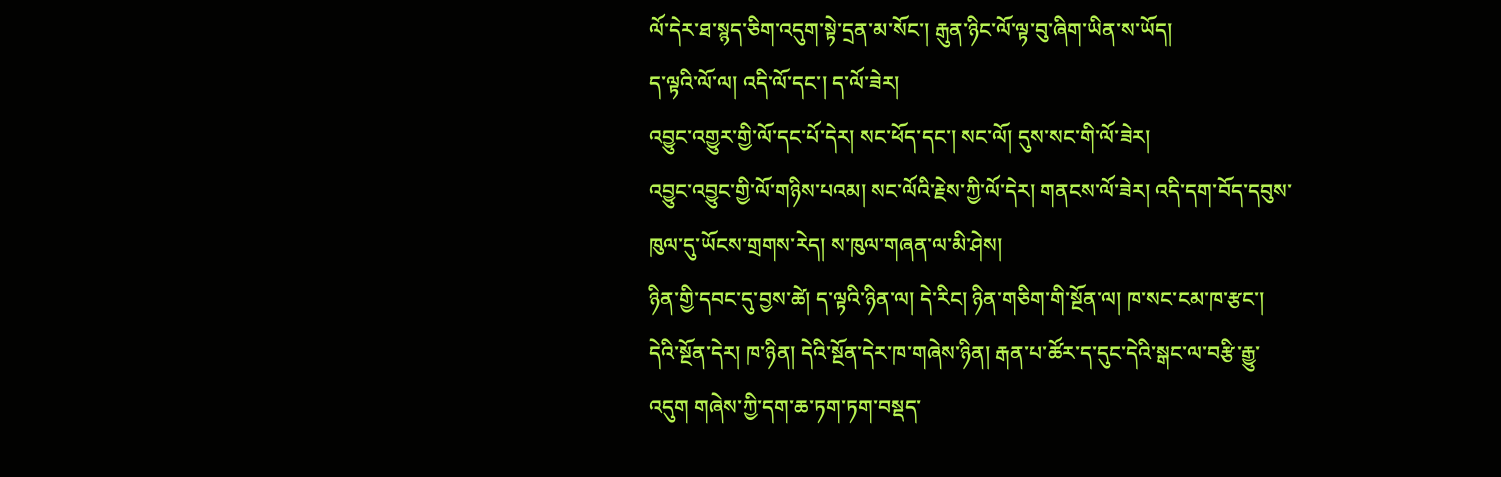ལོ་དེར་ཐ་སྙད་ཅིག་འདུག་སྟེ་དྲན་མ་སོང་། རྒུན་ཉིང་ལོ་ལྟ་བུ་ཞིག་ཡིན་ས་ཡོད།
ད་ལྟའི་ལོ་ལ། འདི་ལོ་དང་། ད་ལོ་ཟེར།
འབྱུང་འགྱུར་གྱི་ལོ་དང་པོ་དེར། སང་ཕོད་དང་། སང་ལོ། དུས་སང་གི་ལོ་ཟེར།
འབྱུང་འབྱུང་གྱི་ལོ་གཉིས་པའམ། སང་ལོའི་རྗེས་ཀྱི་ལོ་དེར། གནངས་ལོ་ཟེར། འདི་དག་བོད་དབུས་ཁུལ་དུ་ཡོངས་གྲགས་རེད། ས་ཁུལ་གཞན་ལ་མི་ཤེས།
ཉིན་གྱི་དབང་དུ་བྱས་ཚེ། ད་ལྟའི་ཉིན་ལ། དེ་རིང། ཉིན་གཅིག་གི་སྔོན་ལ། ཁ་སང་ངམ་ཁ་རྩང་། དེའི་སྔོན་དེར། ཁ་ཉིན། དེའི་སྔོན་དེར་ཁ་གཞེས་ཉིན། རྒན་པ་ཚོར་ད་དུང་དེའི་སྒང་ལ་བརྩི་རྒྱུ་འདུག གཞེས་ཀྱི་དག་ཆ་ཏག་ཏག་བསྡད་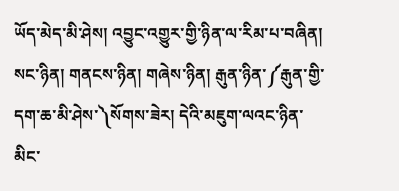ཡོད་མེད་མི་ཤེས། འབྱུང་འགྱུར་གྱི་ཉིན་ལ་རིམ་པ་བཞིན། སང་ཉིན། གནངས་ཉིན། གཞེས་ཉིན། རྒུན་ཉིན་༼རྒུན་གྱི་དག་ཆ་མི་ཤེས་༽སོགས་ཟེར། དེའི་མཇུག་ལའང་ཉིན་མིང་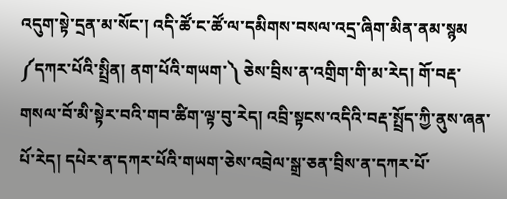འདུག་སྟེ་དྲན་མ་སོང་། འདི་ཚོ་ང་ཚོ་ལ་དམིགས་བསལ་འདྲ་ཞིག་མིན་ནམ་སྙམ
༼དཀར་པོའི་སྤྲིན། ནག་པོའི་གཡག་༽ ཅེས་བྲིས་ན་འགྲིག་གི་མ་རེད། གོ་བརྡ་གསལ་བོ་མི་སྟེར་བའི་གབ་ཚིག་ལྟ་བུ་རེད། འབྲི་སྟངས་འདིའི་བརྡ་སྤྲོད་ཀྱི་ནུས་ཞན་པོ་རེད། དཔེར་ན་དཀར་པོའི་གཡག་ཅེས་འབྲེལ་སྒྲ་ཅན་བྲིས་ན་དཀར་པོ་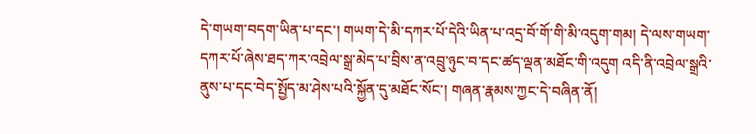དེ་གཡག་བདག་ཡིན་པ་དང་། གཡག་དེ་མི་དཀར་པོ་དེའི་ཡིན་པ་འདྲ་བོ་གོ་གི་མི་འདུག་གམ། དེ་ལས་གཡག་དཀར་པོ་ཞེས་ཐད་ཀར་འབྲེལ་སྒྲ་མེད་པ་བྲིས་ན་འབྲུ་ཉུང་བ་དང་ཚད་ལྡན་མཐོང་གི་འདུག འདི་ནི་འབྲེལ་སྒྲའི་ནུས་པ་དང་བེད་སྤྱོད་མ་ཤེས་པའི་སྐྱོན་དུ་མཐོང་སོང་། གཞན་རྣམས་ཀྱང་དེ་བཞིན་ནོ།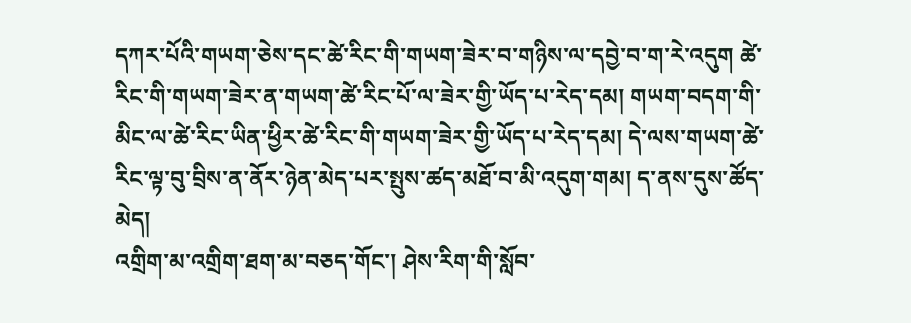དཀར་པོའི་གཡག་ཅེས་དང་ཚེ་རིང་གི་གཡག་ཟེར་བ་གཉིས་ལ་དབྱེ་བ་ག་རེ་འདུག ཚེ་རིང་གི་གཡག་ཟེར་ན་གཡག་ཚེ་རིང་པོ་ལ་ཟེར་གྱི་ཡོད་པ་རེད་དམ། གཡག་བདག་གི་མིང་ལ་ཚེ་རིང་ཡིན་ཕྱིར་ཚེ་རིང་གི་གཡག་ཟེར་གྱི་ཡོད་པ་རེད་དམ། དེ་ལས་གཡག་ཚེ་རིང་ལྟ་བུ་བྲིས་ན་ནོར་ཉེན་མེད་པར་སྤུས་ཚད་མཐོ་བ་མི་འདུག་གམ། ད་ནས་དུས་ཚོད་མེད།
འགྲིག་མ་འགྲིག་ཐག་མ་བཅད་གོང་། ཤེས་རིག་གི་སློབ་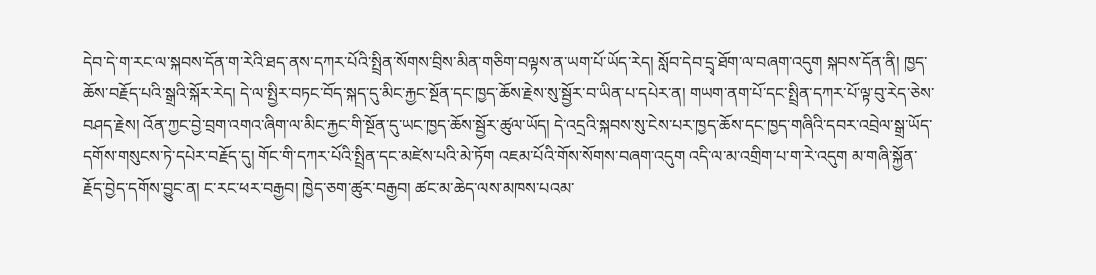དེབ་དེ་ག་རང་ལ་སྐབས་དོན་ག་རེའི་ཐད་ནས་དཀར་པོའི་སྤྲིན་སོགས་བྲིས་མིན་གཅིག་བལྟས་ན་ཡག་པོ་ཡོད་རེད། སློབ་དེབ་དྲྭ་ཐོག་ལ་བཞག་འདུག སྐབས་དོན་ནི། ཁྱད་ཆོས་བརྗོད་པའི་སྒྲའི་སྐོར་རེད། དེ་ལ་སྤྱིར་བཏང་བོད་སྐད་དུ་མིང་རྐྱང་སྔོན་དང་ཁྱད་ཆོས་རྗེས་སུ་སྦྱོར་བ་ཡིན་པ་དཔེར་ན། གཡག་ནག་པོ་དང་སྤྲིན་དཀར་པོ་ལྟ་བུ་རེད་ཅེས་བཤད་རྗེས། འོན་ཀྱང་བྱེ་བྲག་འགའ་ཞིག་ལ་མིང་རྐྱང་གི་སྔོན་དུ་ཡང་ཁྱད་ཆོས་སྦྱོར་ཚུལ་ཡོད། དེ་འདྲའི་སྐབས་སུ་ངེས་པར་ཁྱད་ཆོས་དང་ཁྱད་གཞིའི་དབར་འབྲེལ་སྒྲ་ཡོད་དགོས་གསུངས་ཏེ་དཔེར་བརྗོད་དུ། གོང་གི་དཀར་པོའི་སྤྲིན་དང་མཛེས་པའི་མེ་ཏོག འཇམ་པོའི་གོས་སོགས་བཞག་འདུག འདི་ལ་མ་འགྲིག་པ་ག་རེ་འདུག མ་གཞི་སྐྱོན་རྗོད་བྱེད་དགོས་བྱུང་ན། ང་རང་ཕར་བརྒྱབ། ཁྱེད་ཅག་ཚུར་བརྒྱབ། ཚང་མ་ཆེད་ལས་མཁས་པའམ་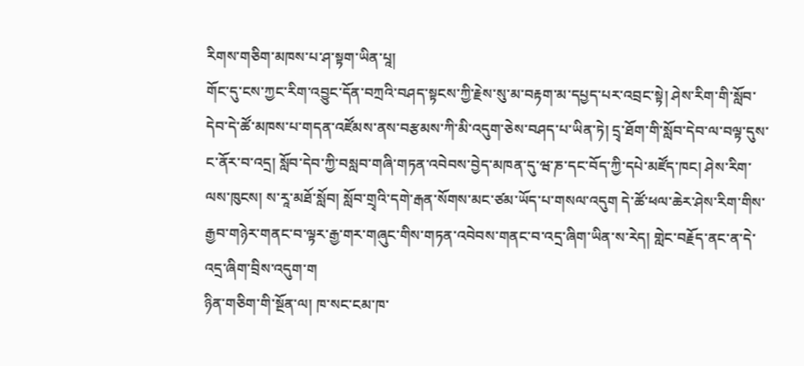རིགས་གཅིག་མཁས་པ་ཤ་སྟག་ཡིན་པཱ།
གོང་དུ་ངས་ཀྱང་རིག་འབྱུང་དོན་བཀྲའི་བཤད་སྟངས་ཀྱི་རྗེས་སུ་མ་བརྟག་མ་དཔྱད་པར་འབྲང་སྟེ། ཤེས་རིག་གི་སློབ་དེབ་དེ་ཚོ་མཁས་པ་གདན་འཛོམས་ནས་བརྩམས་ཀི་མི་འདུག་ཅེས་བཤད་པ་ཡིན་ཏེ། དྲྭ་ཐོག་གི་སློབ་དེབ་ལ་བལྟ་དུས་ང་ནོར་བ་འདྲ། སློབ་དེབ་ཀྱི་བསླབ་གཞི་གཏན་འབེབས་བྱེད་མཁན་དུ་ཝ་ཎ་དང་བོད་ཀྱི་དཔེ་མཛོད་ཁང། ཤེས་རིག་ལས་ཁུངས། ས་རཱ་མཐོ་སློབ། སློབ་གྲྭའི་དགེ་རྒན་སོགས་མང་ཙམ་ཡོད་པ་གསལ་འདུག དེ་ཚོ་ཕལ་ཆེར་ཤེས་རིག་གིས་རྒྱབ་གཉེར་གནང་བ་ལྟར་རྒྱ་གར་གཞུང་གིས་གཏན་འབེབས་གནང་བ་འདྲ་ཞིག་ཡིན་ས་རེད། གླེང་བརྗོད་ནང་ན་དེ་འདྲ་ཞིག་བྲིས་འདུག་ག
ཉིན་གཅིག་གི་སྔོན་ལ། ཁ་སང་ངམ་ཁ་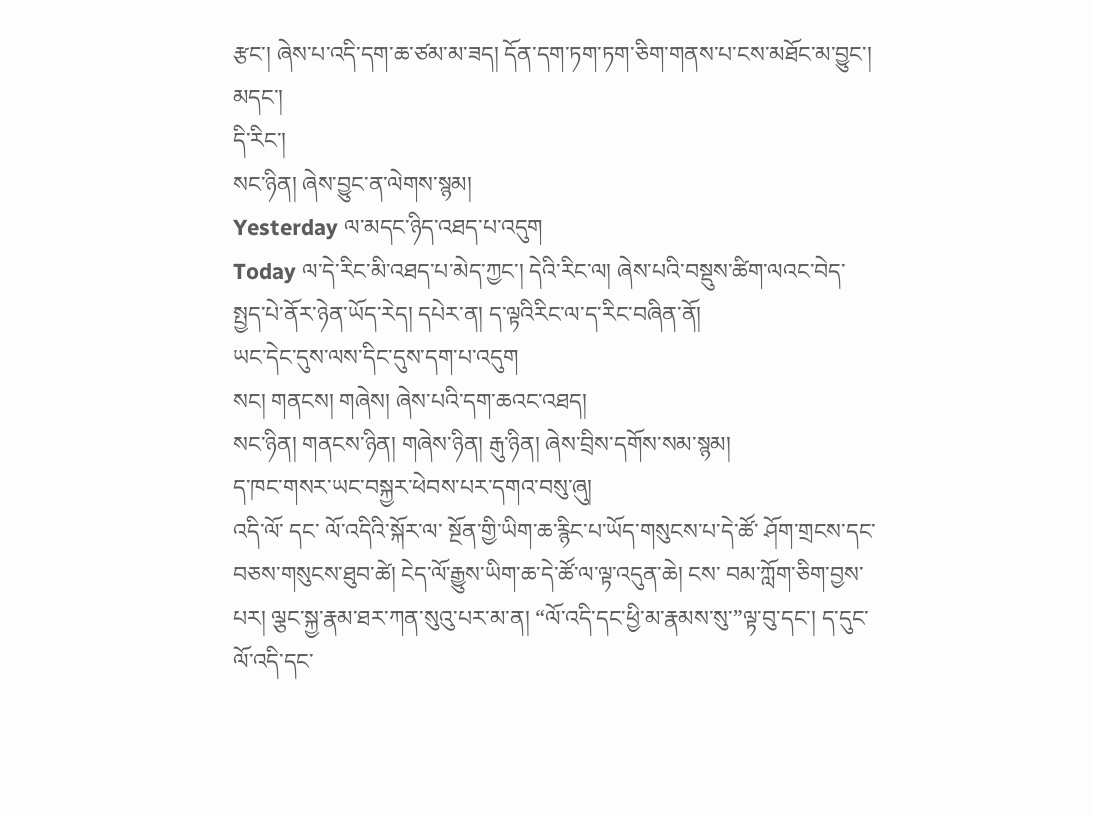རྩང་། ཞེས་པ་འདི་དག་ཆ་ཙམ་མ་ཟད། དོན་དག་ཏག་ཏག་ཅིག་གནས་པ་ངས་མཐོང་མ་བྱུང་།
མདང་།
དི་རིང་།
སང་ཉིན། ཞེས་བྱུང་ན་ལེགས་སྙམ།
Yesterday ལ་མདང་ཉིད་འཐད་པ་འདུག
Today ལ་དེ་རིང་མི་འཐད་པ་མེད་ཀྱང་། དེའི་རིང་ལ། ཞེས་པའི་བསྡུས་ཚིག་ལའང་བེད་སྤྱད་པེ་ནོར་ཉེན་ཡོད་རེད། དཔེར་ན། ད་ལྟའིརིང་ལ་ད་རིང་བཞིན་ནོ།
ཡང་དེང་དུས་ལས་དིང་དུས་དག་པ་འདུག
སང། གནངས། གཞེས། ཞེས་པའི་དག་ཆའང་འཐད།
སང་ཉིན། གནངས་ཉིན། གཞེས་ཉིན། རྒུ་ཉིན། ཞེས་བྲིས་དགོས་སམ་སྙམ།
ད་ཁང་གསར་ཡང་བསྐྱར་ཕེབས་པར་དགའ་བསུ་ཞུ།
འདི་ལོ་ དང་ ལོ་འདིའི་སྐོར་ལ་ སྔོན་གྱི་ཡིག་ཆ་རྙིང་པ་ཡོད་གསུངས་པ་དེ་ཚོ་ ཤོག་གྲངས་དང་བཅས་གསུངས་ཐུབ་ཚེ། ངེད་ལོ་རྒྱུས་ཡིག་ཆ་དེ་ཚོ་ལ་ལྟ་འདུན་ཆེ། ངས་ བམ་ཀློག་ཅིག་བྱས་པར། ལྕང་སྐྱ་རྣམ་ཐར་ཀན་སུའུ་པར་མ་ན། “ལོ་འདི་དང་ཕྱི་མ་རྣམས་སུ་”ལྟ་བུ་དང་། ད་དུང་ལོ་འདི་དང་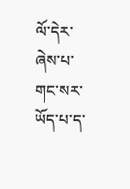ལོ་དེར་ཞེས་པ་གང་སར་ཡོད་པ་ད་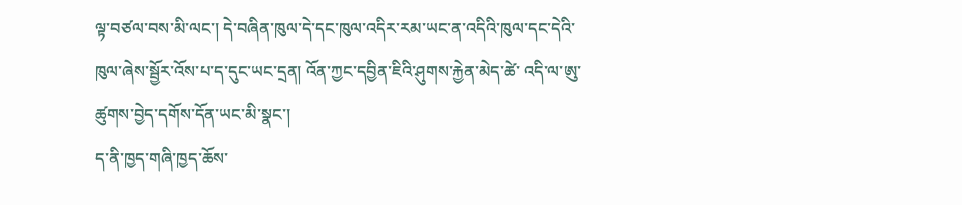ལྟ་བཙལ་བས་མི་ལང་། དེ་བཞིན་ཁུལ་དེ་དང་ཁུལ་འདིར་རམ་ཡང་ན་འདིའི་ཁུལ་དང་དེའི་ཁུལ་ཞེས་སྦྱོར་འོས་པ་ད་དུང་ཡང་དྲན། འོན་ཀྱང་དབྱིན་ཇིའི་ཤུགས་རྐྱེན་མེད་ཚེ་ འདི་ལ་ཨུ་ཚུགས་བྱེད་དགོས་དོན་ཡང་མི་སྣང་།
ད་ནི་ཁྱད་གཞི་ཁྱད་ཆོས་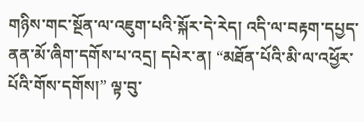གཉིས་གང་སྔོན་ལ་འཇུག་པའི་སྐོར་དེ་རེད། འདི་ལ་བརྟག་དཔྱད་ནན་མོ་ཞིག་དགོས་པ་འདྲ། དཔེར་ན། “མཐོན་པོའི་མི་ལ་འཕྱོར་པོའི་གོས་དགོས།” ལྟ་བུ་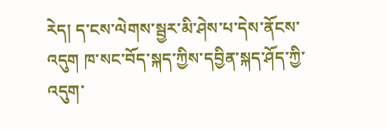རེད། ད་ངས་ལེགས་སྦྱར་མི་ཤེས་པ་དེས་ནོངས་འདུག ཁ་སང་བོད་སྐད་ཀྱིས་དབྱིན་སྐད་ཤོད་ཀྱི་འདུག་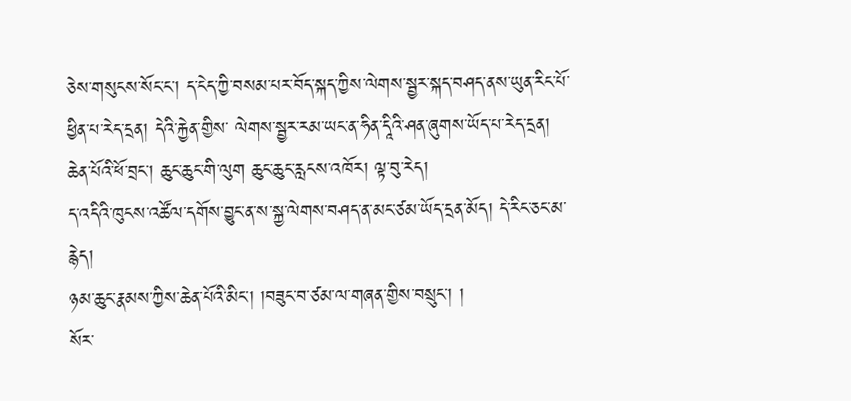ཅེས་གསུངས་སོང་ང་། ད་ངེད་ཀྱི་བསམ་པར་བོད་སྐད་ཀྱིས་ལེགས་སྦྱར་སྐད་བཤད་ནས་ཡུན་རིང་པོ་ཕྱིན་པ་རེད་དྲན། དེའི་རྐྱེན་གྱིས་ ལེགས་སྦྱར་རམ་ཡང་ན་ཧིན་དཱིའི་ཤན་ཞུགས་ཡོད་པ་རེད་དྲན། ཆེན་པོའི་ཕོ་བྲང་། ཆུང་ཆུང་གི་ལུག ཆུང་ཆུང་རླངས་འཁོར། ལྟ་བུ་རེད།
ད་འདིའི་ཁུངས་འཚོལ་དགོས་བྱུང་ན་ས་སྐྱ་ལེགས་བཤད་ན་མང་ཙམ་ཡོད་དྲན་མོད། དེ་རིང་ཅང་མ་རྙེད།
ཉམ་ཆུང་རྣམས་ཀྱིས་ཆེན་པོའི་མིང་། །བཟུང་བ་ཙམ་ལ་གཞན་གྱིས་བསྲུང་། །
སོར་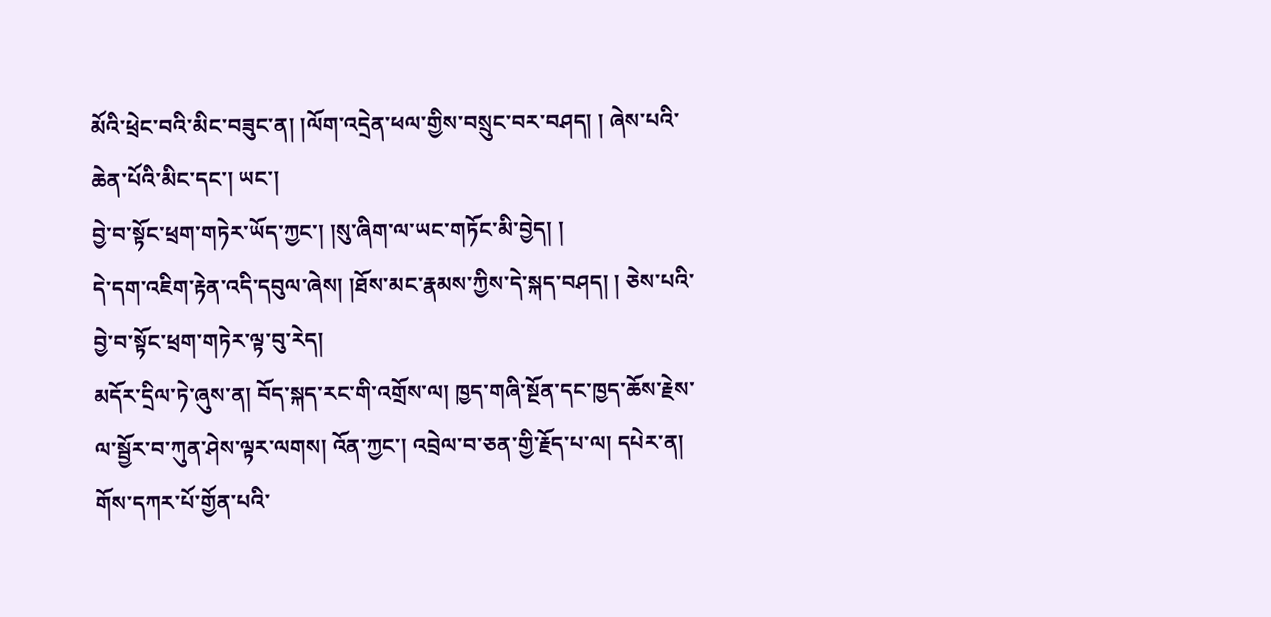མོའི་ཕྲེང་བའི་མིང་བཟུང་ན། །ལོག་འདྲེན་ཕལ་གྱིས་བསྲུང་བར་བཤད། ། ཞེས་པའི་ཆེན་པོའི་མིང་དང་། ཡང་།
བྱེ་བ་སྟོང་ཕྲག་གཏེར་ཡོད་ཀྱང་། །སུ་ཞིག་ལ་ཡང་གཏོང་མི་བྱེད། །
དེ་དག་འཇིག་རྟེན་འདི་དབུལ་ཞེས། །ཐོས་མང་རྣམས་ཀྱིས་དེ་སྐད་བཤད། ། ཅེས་པའི་བྱེ་བ་སྟོང་ཕྲག་གཏེར་ལྟ་བུ་རེད།
མདོར་དྲིལ་ཏེ་ཞུས་ན། བོད་སྐད་རང་གི་འགྲོས་ལ། ཁྱད་གཞི་སྔོན་དང་ཁྱད་ཆོས་རྗེས་ལ་སྦྱོར་བ་ཀུན་ཤེས་ལྟར་ལགས། འོན་ཀྱང་། འབྲེལ་བ་ཅན་གྱི་རྗོད་པ་ལ། དཔེར་ན། གོས་དཀར་པོ་གྱོན་པའི་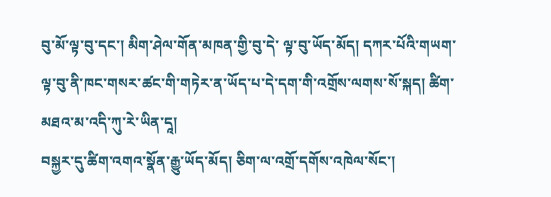བུ་མོ་ལྟ་བུ་དང་། མིག་ཤེལ་གོན་མཁན་གྱི་བུ་དེ་ ལྟ་བུ་ཡོད་མོད། དཀར་པོའི་གཡག་ལྟ་བུ་ནི་ཁང་གསར་ཚང་གི་གཏེར་ན་ཡོད་པ་དེ་དག་གི་འགྲོས་ལགས་སོ་སྐད། ཚིག་མཐའ་མ་འདི་ཀུ་རེ་ཡིན་དཱ།
བསྐྱར་དུ་ཚིག་འགའ་སྣོན་རྒྱུ་ཡོད་མོད། ཅིག་ལ་འགྲོ་དགོས་འཁེལ་སོང་།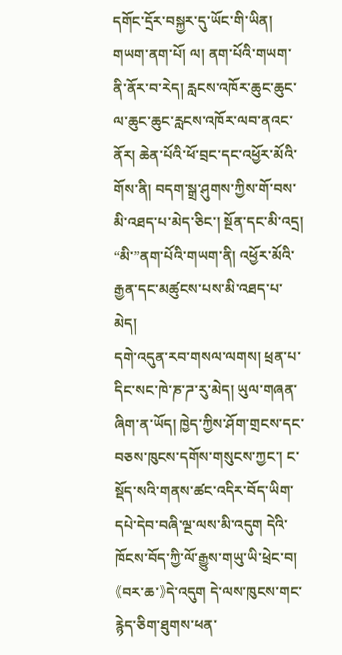དགོང་དྲོར་བསྐྱར་དུ་ཡོང་གི་ཡིན།
གཡག་ནག་པོ། ལ། ནག་པོའི་གཡག་ནི་ནོར་བ་རེད། རླངས་འཁོར་ཆུང་ཆུང་ལ་ཆུང་ཆུང་རླངས་འཁོར་ལབ་ནའང་ནོར། ཆེན་པོའི་ཕོ་བྲང་དང་འཕྱོར་མོའི་གོས་ནི། བདག་སྒྲ་ཤུགས་ཀྱིས་གོ་བས་མི་འཐད་པ་མེད་ཅིང་། སྔོན་དང་མི་འདྲ། “མི་”ནག་པོའི་གཡག་ནི། འཕྱོར་མོའི་རྒྱན་དང་མཚུངས་པས་མི་འཐད་པ་མེད།
དགེ་འདུན་རབ་གསལ་ལགས། ཕྲན་པ་དིང་སང་ཁེ་ཎ་ཌ་རུ་མེད། ཡུལ་གཞན་ཞིག་ན་ཡོད། ཁྱེད་ཀྱིས་ཤོག་གྲངས་དང་བཅས་ཁུངས་དགོས་གསུངས་ཀྱང་། ང་སྡོད་སའི་གནས་ཚང་འདིར་བོད་ཡིག་དཔེ་དེབ་བཞི་ལྔ་ལས་མི་འདུག དེའི་ཁོངས་བོད་ཀྱི་ལོ་རྒྱུས་གཡུ་ཡི་ཕྲེང་བ། 《བར་ཆ་》དེ་འདུག དེ་ལས་ཁུངས་གང་རྙེད་ཅིག་ཐུགས་ཕན་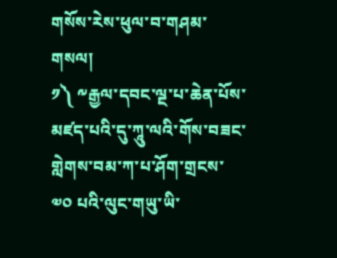གསོས་རེས་ཕུལ་བ་གཤམ་གསལ།
༡༽ ༸རྒྱལ་དབང་ལྔ་པ་ཆེན་པོས་མཛད་པའི་དུ་ཀཱུ་ལའི་གོས་བཟང་གླེགས་བམ་ཀ་པ་ཤོག་གྲངས་ ༧༠ པའི་ལུང་གཡུ་ཡི་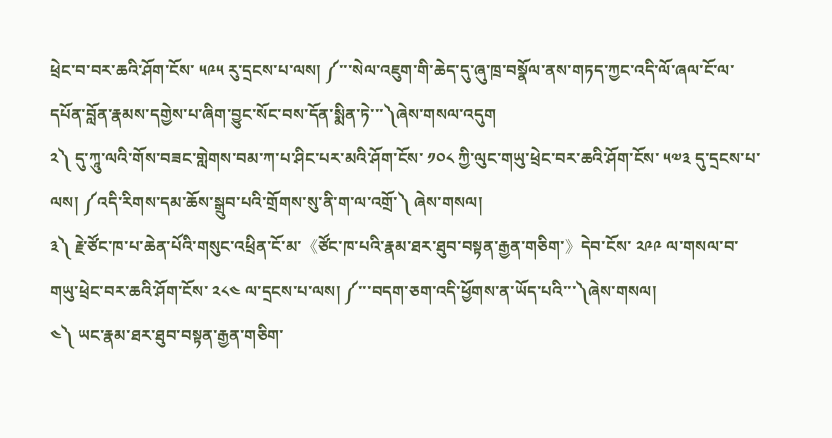ཕྲེང་བ་བར་ཆའི་ཤོག་ངོས་ ༥༩༥ རུ་དྲངས་པ་ལས། ༼་་་སེལ་འཇུག་གི་ཆེད་དུ་ཞུ་ཁྲ་བསྣོལ་ནས་གཏད་ཀྱང་འདི་ལོ་ཞལ་ངོ་ལ་དཔོན་བློན་རྣམས་དགྱེས་པ་ཞིག་བྱུང་སོང་བས་དོན་སྨིན་ཏེ་་་༽ཞེས་གསལ་འདུག
༢༽ དུ་ཀཱུ་ལའི་གོས་བཟང་གླེགས་བམ་ཀ་པ་ཤིང་པར་མའི་ཤོག་ངོས་ ༡༠༨ ཀྱི་ལུང་གཡུ་ཕྲེང་བར་ཆའི་ཤོག་ངོས་ ༥༧༣ དུ་དྲངས་པ་ལས། ༼འདི་རིགས་དམ་ཆོས་སྒྲུབ་པའི་གྲོགས་སུ་ནི་ག་ལ་འགྲོ་༽ ཞེས་གསལ།
༣༽ རྗེ་ཙོང་ཁ་པ་ཆེན་པོའི་གསུང་འཕྲིན་ངོ་མ་《ཙོང་ཁ་པའི་རྣམ་ཐར་ཐུབ་བསྟན་རྒྱན་གཅིག་》དེབ་ངོས་ ༢༩༩ ལ་གསལ་བ་གཡུ་ཕྲེང་བར་ཆའི་ཤོག་ངོས་ ༢༨༤ ལ་དྲངས་པ་ལས། ༼་་་བདག་ཅག་འདི་ཕྱོགས་ན་ཡོད་པའི་་་༽ཞེས་གསལ།
༤༽ ཡང་རྣམ་ཐར་ཐུབ་བསྟན་རྒྱན་གཅིག་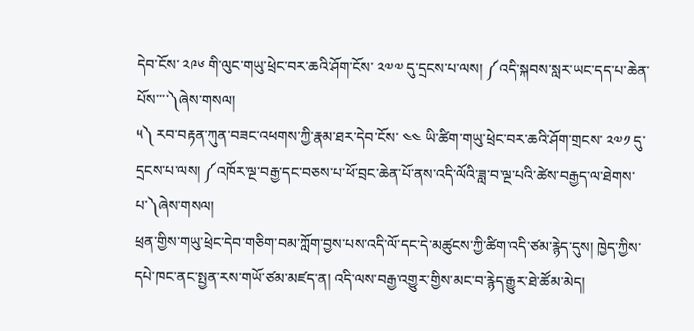དེབ་ངོས་ ༢༩༦ གི་ལུང་གཡུ་ཕྲེང་བར་ཆའི་ཤོག་ངོས་ ༢༧༧ དུ་དྲངས་པ་ལས། ༼འདི་སྐབས་སླར་ཡང་དད་པ་ཆེན་པོས་་་་༽ཞེས་གསལ།
༥༽ རབ་བརྟན་ཀུན་བཟང་འཕགས་ཀྱི་རྣམ་ཐར་དེབ་ངོས་ ༤༤ ཡི་ཚིག་གཡུ་ཕྲེང་བར་ཆའི་ཤོག་གྲངས་ ༢༧༡ དུ་དྲངས་པ་ལས། ༼འཁོར་ལྔ་བརྒྱ་དང་བཅས་པ་ཕོ་བྲང་ཆེན་པོ་ནས་འདི་ལོའི་ཟླ་བ་ལྔ་པའི་ཚེས་བརྒྱད་ལ་ཐེགས་པ་༽ཞེས་གསལ།
ཕྲན་གྱིས་གཡུ་ཕྲེང་དེབ་གཅིག་བམ་ཀློག་བྱས་པས་འདི་ལོ་དང་དེ་མཚུངས་ཀྱི་ཚིག་འདི་ཙམ་རྙེད་དུས། ཁྱེད་ཀྱིས་དཔེ་ཁང་ནང་སྤྱན་རས་གཡོ་ཙམ་མཛད་ན། འདི་ལས་བརྒྱ་འགྱུར་གྱིས་མང་བ་རྙེད་རྒྱུར་ཐེ་ཚོམ་མེད།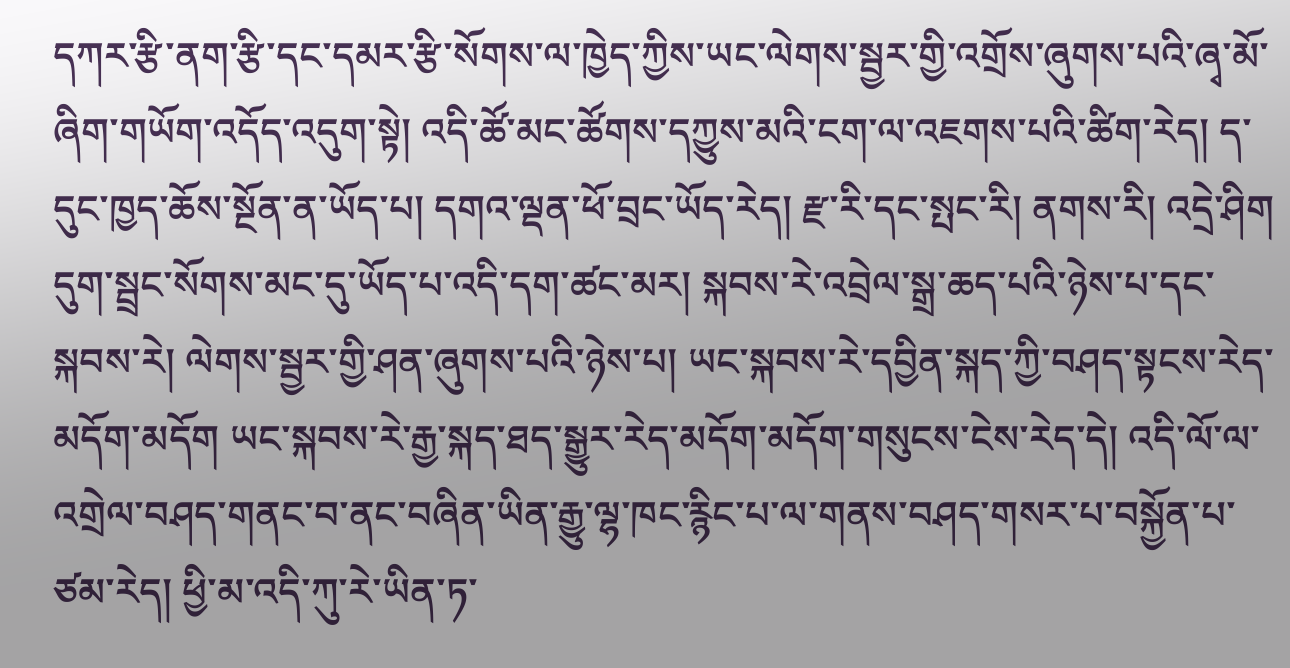དཀར་རྩི་ནག་རྩི་དང་དམར་རྩི་སོགས་ལ་ཁྱེད་ཀྱིས་ཡང་ལེགས་སྦྱར་གྱི་འགྲོས་ཞུགས་པའི་ཞྭ་མོ་ཞིག་གཡོག་འདོད་འདུག་སྟེ། འདི་ཚོ་མང་ཚོགས་དཀྱུས་མའི་ངག་ལ་འཇགས་པའི་ཚིག་རེད། ད་དུང་ཁྱད་ཆོས་སྔོན་ན་ཡོད་པ། དགའ་ལྡན་ཕོ་བྲང་ཡོད་རེད། རྫ་རི་དང་སྤང་རི། ནགས་རི། འདྲེ་ཤིག དུག་སྦྲང་སོགས་མང་དུ་ཡོད་པ་འདི་དག་ཚང་མར། སྐབས་རེ་འབྲེལ་སྒྲ་ཆད་པའི་ཉེས་པ་དང་སྐབས་རེ། ལེགས་སྦྱར་གྱི་ཤན་ཞུགས་པའི་ཉེས་པ། ཡང་སྐབས་རེ་དབྱིན་སྐད་ཀྱི་བཤད་སྟངས་རེད་མདོག་མདོག ཡང་སྐབས་རེ་རྒྱ་སྐད་ཐད་སྒྱུར་རེད་མདོག་མདོག་གསུངས་ངེས་རེད་དེ། འདི་ལོ་ལ་འགྲེལ་བཤད་གནང་བ་ནང་བཞིན་ཡིན་རྒྱུ་ལྷ་ཁང་རྙིང་པ་ལ་གནས་བཤད་གསར་པ་བསྐྱོན་པ་ཙམ་རེད། ཕྱི་མ་འདི་ཀུ་རེ་ཡིན་ཏ་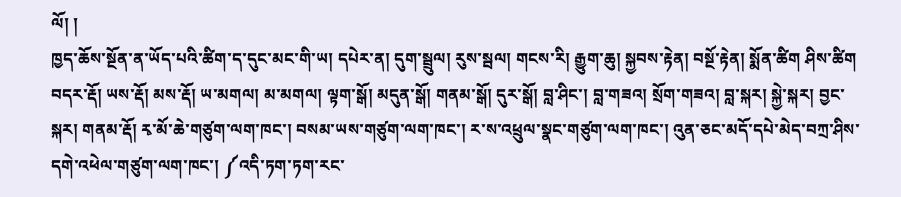ལོ། །
ཁྱད་ཆོས་སྔོན་ན་ཡོད་པའི་ཚིག་ད་དུང་མང་གི་ཡ། དཔེར་ན། དུག་སྦྲུལ། རུས་སྦལ། གངས་རི། རྒྱུག་ཆུ། སྐྱབས་རྟེན། བསྔོ་རྟེན། སྨོན་ཚིག ཤིས་ཚིག བདར་རྡོ། ཡས་རྡོ། མས་རྡོ། ཡ་མགལ། མ་མགལ། ལྟག་སྒོ། མདུན་སྒོ། གནམ་སྒོ། དུར་སྒོ། བླ་ཤིང་། བླ་གཟའ། སྲོག་གཟའ། བླ་སྐར། སྐྱེ་སྐར། བྱང་སྐར། གནམ་རྡོ། རྭ་མོ་ཆེ་གཙུག་ལག་ཁང་། བསམ་ཡས་གཙུག་ལག་ཁང་། ར་ས་འཕྲུལ་སྣང་གཙུག་ལག་ཁང་། འུན་ཅང་མདོ་དཔེ་མེད་བཀྲ་ཤིས་དགེ་འཕེལ་གཙུག་ལག་ཁང་། ༼འདི་ཏག་ཏག་རང་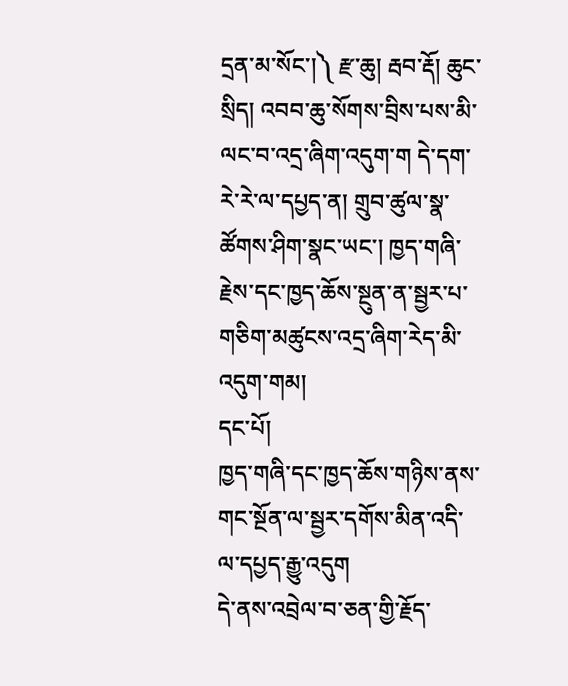དྲན་མ་སོང་།༽ རྫ་ཆུ། རྦབ་རྡོ། ཆུང་སྲིད། འབབ་ཆུ་སོགས་བྲིས་པས་མི་ལང་བ་འདྲ་ཞིག་འདུག་ག དེ་དག་རེ་རེ་ལ་དཔྱད་ན། གྲུབ་ཚུལ་སྣ་ཚོགས་ཤིག་སྣང་ཡང་། ཁྱད་གཞི་རྗེས་དང་ཁྱད་ཆོས་སྔུན་ན་སྦྱར་པ་གཅིག་མཚུངས་འདྲ་ཞིག་རེད་མི་འདུག་གམ།
དང་པོ།
ཁྱད་གཞི་དང་ཁྱད་ཆོས་གཉིས་ནས་གང་སྔོན་ལ་སྦྱར་དགོས་མིན་འདི་ལ་དཔྱད་རྒྱུ་འདུག
དེ་ནས་འབྲེལ་བ་ཅན་གྱི་རྗོད་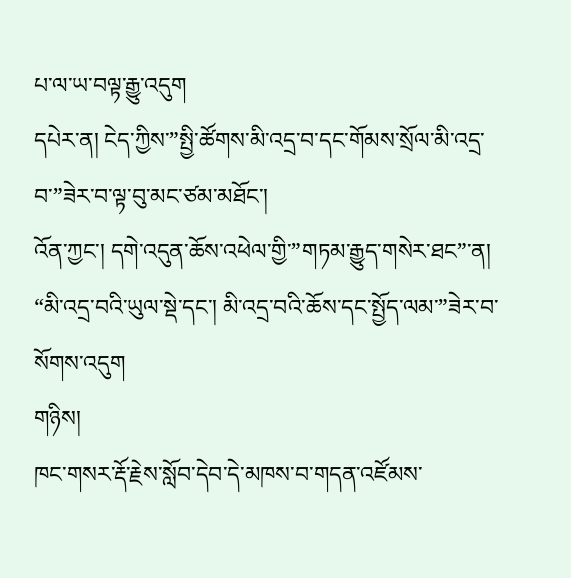པ་ལ་ཡ་བལྟ་རྒྱུ་འདུག
དཔེར་ན། ངེད་ཀྱིས་”སྤྱི་ཚོགས་མི་འདྲ་བ་དང་གོམས་སྲོལ་མི་འདྲ་བ་”ཟེར་བ་ལྟ་བུ་མང་ཙམ་མཐོང་།
འོན་ཀྱང་། དགེ་འདུན་ཆོས་འཕེལ་གྱི་”གཏམ་རྒྱུད་གསེར་ཐང”་ན། “མི་འདྲ་བའི་ཡུལ་སྡེ་དང་། མི་འདྲ་བའི་ཆོས་དང་སྤྱོད་ལམ་”ཟེར་བ་སོགས་འདུག
གཉིས།
ཁང་གསར་རྡོ་རྗེས་སློབ་དེབ་དེ་མཁས་བ་གདན་འཛོམས་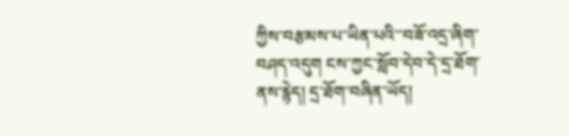ཀྱིས་བརྩམས་པ་ཡིན་པའི་་བཟོ་འདྲ་ཞིག་བཤད་འདུག ངས་ཀྱང་སློབ་དེབ་དེ་དྲ་ཐོག་ནས་རྙེད། དྲ་ཐོག་བཞིན་ཡོད།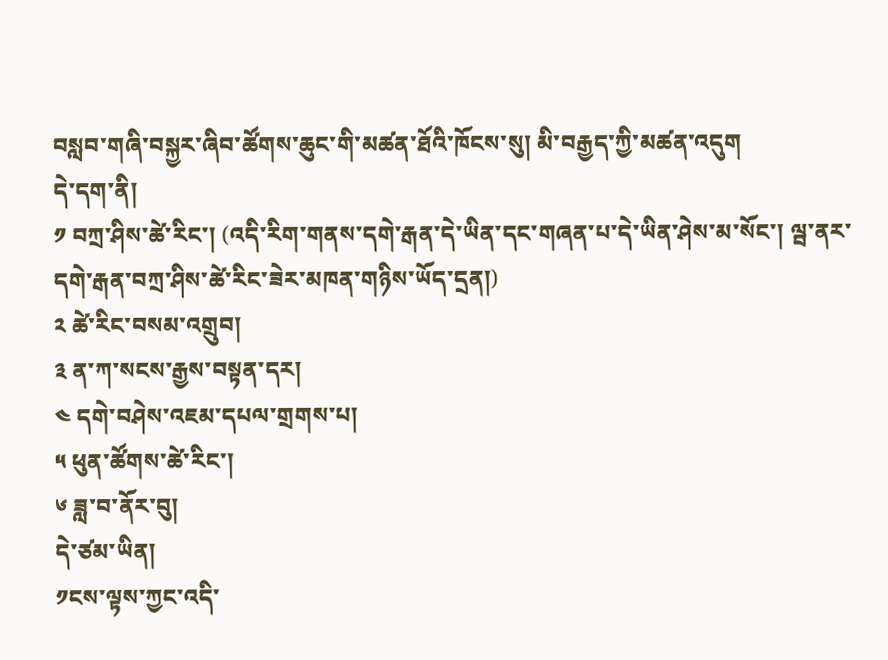བསླབ་གཞི་བསྐྱར་ཞིབ་ཚོགས་ཆུང་གི་མཚན་ཐོའི་ཁོངས་སུ། མི་བརྒྱད་ཀྱི་མཚན་འདུག
དེ་དག་ནི།
༡ བཀྲ་ཤིས་ཚེ་རིང་། (འདི་རིག་གནས་དགེ་རྒན་དེ་ཡིན་དང་གཞན་པ་དེ་ཡིན་ཤེས་མ་སོང་། ལྦ་ནར་དགེ་རྒན་བཀྲ་ཤིས་ཚེ་རིང་ཟེར་མཁན་གཉིས་ཡོད་དྲན།)
༢ ཚེ་རིང་བསམ་འགྲུབ།
༣ ན་ཀ་སངས་རྒྱས་བསྟན་དར།
༤ དགེ་བཤེས་འཇམ་དཔལ་གྲགས་པ།
༥ ཕུན་ཚོགས་ཚེ་རིང་།
༦ ཟླ་བ་ནོར་བུ།
དེ་ཙམ་ཡིན།
༡ངས་ལྟས་ཀྱང་འདི་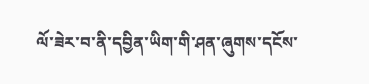ལོ་ཟེར་བ་ནི་དབྱིན་ཡིག་གི་ཤན་ཞུགས་དངོས་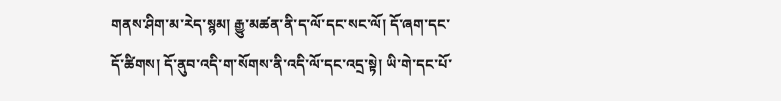གནས་ཤིག་མ་རེད་སྙམ། རྒྱུ་མཚན་ནི་ད་ལོ་དང་སང་ལོ། དོ་ཞག་དང་དོ་ཚིགས། དོ་ནུབ་འདི་ག་སོགས་ནི་འདི་ལོ་དང་འདྲ་སྟེ། ཡི་གེ་དང་པོ་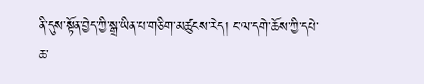ནི་དུས་སྟོན་བྱེད་ཀྱི་སྒྲ་ཡིན་པ་གཅིག་མཚུངས་རེད། ང་ལ་དགེ་ཆོས་ཀྱི་དཔེ་ཆ་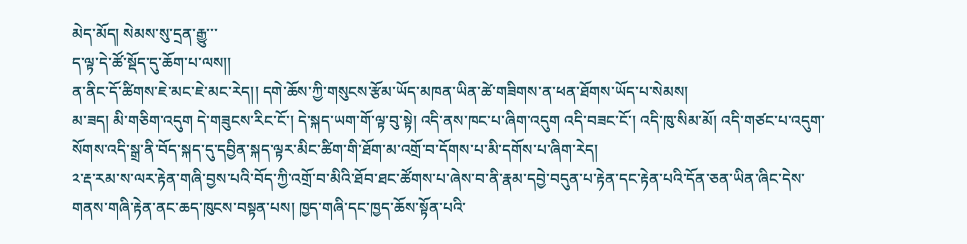མེད་མོད། སེམས་སུ་དྲན་རྒྱུ་་་
ད་ལྟ་དེ་ཚོ་སྡོད་དུ་ཆོག་པ་ལས།།
ན་ནིང་དོ་ཚིགས་ཇེ་མང་ཇེ་མང་རེད།། དགེ་ཆོས་ཀྱི་གསུངས་རྩོམ་ཡོད་མཁན་ཡིན་ཚེ་གཟིགས་ན་ཕན་ཐོགས་ཡོད་པ་སེམས།
མ་ཟད། མི་གཅིག་འདུག དེ་གཟུངས་རིང་ངོ་། དེ་སྐད་ཡག་གོ་ལྟ་བུ་སྟེ། འདི་ནས་ཁང་པ་ཞིག་འདུག འདི་བཟང་ངོ་། འདི་ཁུ་སིམ་མོ། འདི་གཙང་པ་འདུག་སོགས་འདི་སྒྲ་ནི་བོད་སྐད་དུ་དབྱིན་སྐད་ལྟར་མིང་ཚིག་གི་ཐོག་མ་འགྲོ་བ་དོགས་པ་མི་དགོས་པ་ཞིག་རེད།
༢་རྡ་རམ་ས་ལར་རྟེན་གཞི་བྱས་པའི་བོད་ཀྱི་འགྲོ་བ་མིའི་ཐོབ་ཐང་ཚོགས་པ་ཞེས་བ་ནི་རྣམ་དབྱེ་བདུན་པ་རྟེན་དང་རྟེན་པའི་དོན་ཅན་ཡིན་ཞིང་དེས་གནས་གཞི་རྟེན་ནང་ཆད་ཁུངས་བསྟན་པས། ཁྱད་གཞི་དང་ཁྱད་ཆོས་སྟོན་པའི་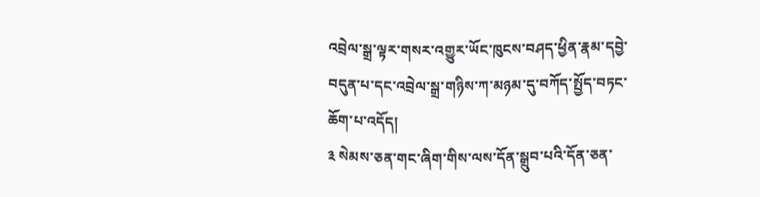འབྲེལ་སྒྲ་ལྟར་གསར་འགྱུར་ཡོང་ཁུངས་བཤད་ཕྱིན་རྣམ་དབྱེ་བདུན་པ་དང་འབྲེལ་སྒྲ་གཉིས་ཀ་མཉམ་དུ་བཀོད་སྤྱོད་བཏང་ཆོག་པ་འདོད།
༣ སེམས་ཅན་གང་ཞིག་གིས་ལས་དོན་སྒྲུབ་པའི་དོན་ཅན་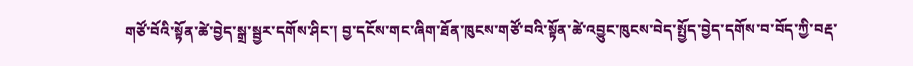གཙོ་བོའི་སྟོན་ཚེ་བྱེད་སྒྲ་སྦྱར་དགོས་ཤིང་། བྱ་དངོས་གང་ཞིག་ཐོན་ཁུངས་གཙོ་བའི་སྟོན་ཚེ་འབྱུང་ཁུངས་བེད་སྤྱོད་བྱེད་དགོས་བ་བོད་ཀྱི་བརྡ་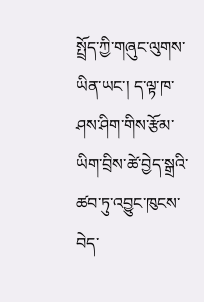སྤྲོད་ཀྱི་གཞུང་ལུགས་ཡིན་ཡང་། ད་ལྟ་ཁ་ཤས་ཤིག་གིས་རྩོམ་ཡིག་བྲིས་ཚེ་བྱེད་སྒྲའི་ཚབ་ཏུ་འབྱུང་ཁུངས་བེད་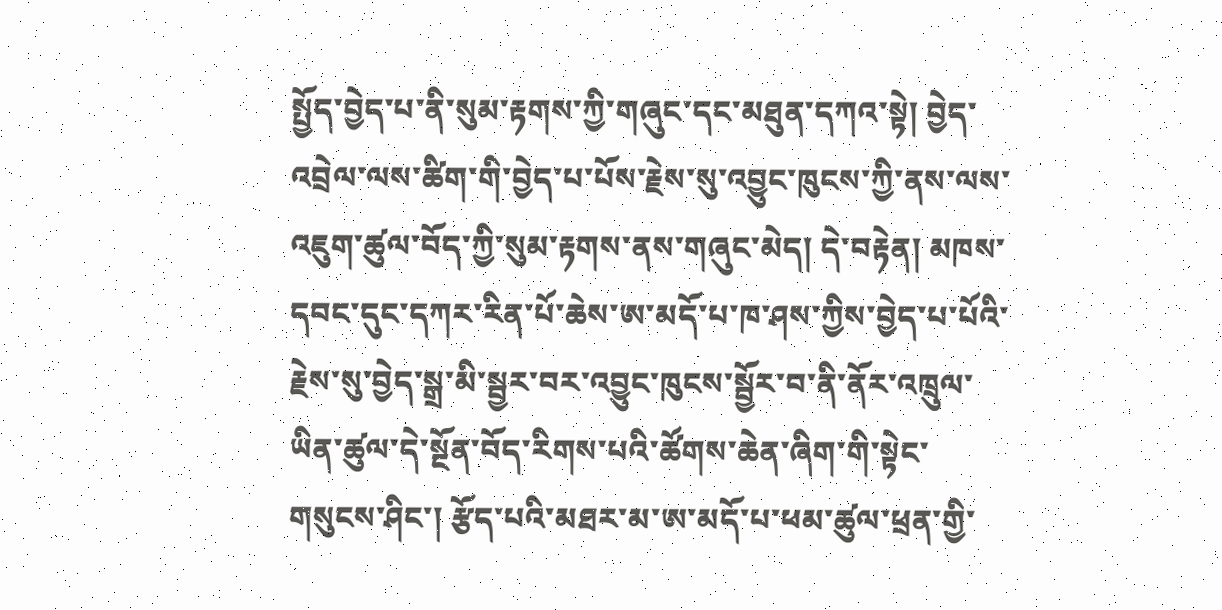སྤྱོད་བྱེད་པ་ནི་སུམ་རྟགས་ཀྱི་གཞུང་དང་མཐུན་དཀའ་སྟེ། བྱེད་འབྲེལ་ལས་ཚིག་གི་བྱེད་པ་པོས་རྗེས་སུ་འབྱུང་ཁུངས་ཀྱི་ནས་ལས་འཇུག་ཚུལ་བོད་ཀྱི་སུམ་རྟགས་ནས་གཞུང་མེད། དེ་བརྟེན། མཁས་དབང་དུང་དཀར་རིན་པོ་ཆེས་ཨ་མདོ་པ་ཁ་ཤས་ཀྱིས་བྱེད་པ་པོའི་རྗེས་སུ་བྱེད་སྒྲ་མི་སྦྱར་བར་འབྱུང་ཁུངས་སྦྱོར་བ་ནི་ནོར་འཁྲུལ་ཡིན་ཚུལ་དེ་སྔོན་བོད་རིགས་པའི་ཚོགས་ཆེན་ཞིག་གི་སྟེང་གསུངས་ཤིང་། རྩོད་པའི་མཐར་མ་ཨ་མདོ་པ་ཕམ་ཚུལ་ཕྲན་གྱི་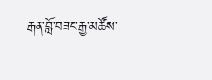རྒན་བློ་བཟང་རྒྱ་མཚོས་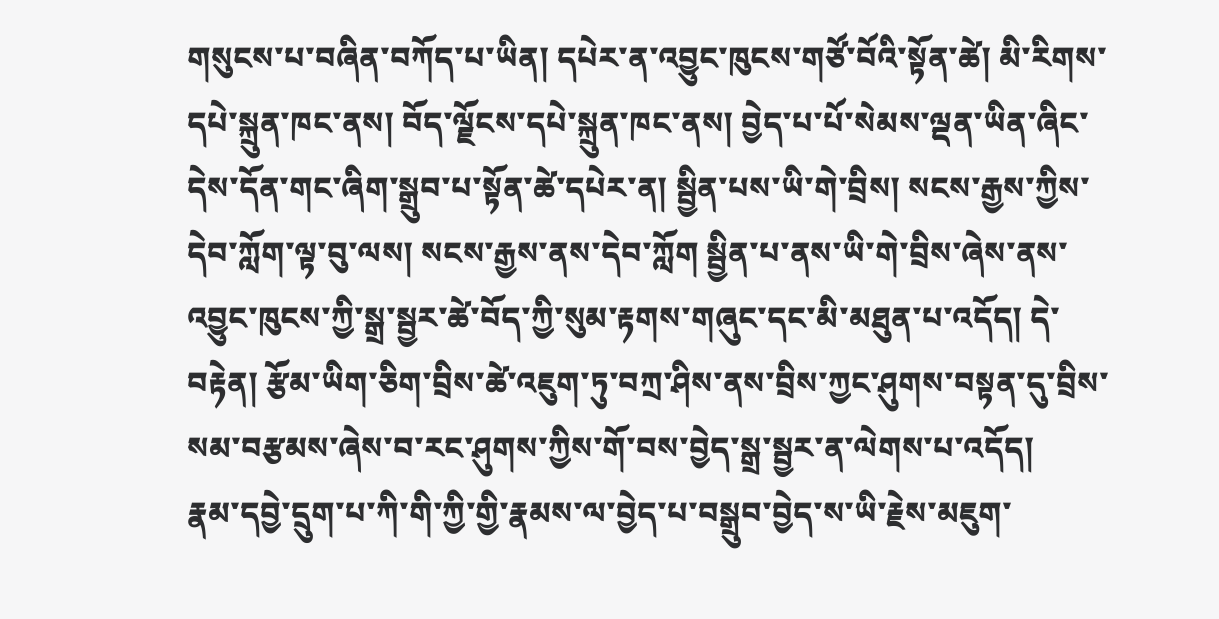གསུངས་པ་བཞིན་བཀོད་པ་ཡིན། དཔེར་ན་འབྱུང་ཁུངས་གཙོ་བོའི་སྟོན་ཚེ། མི་རིགས་དཔེ་སྐྲུན་ཁང་ནས། བོད་ལྗོངས་དཔེ་སྐྲུན་ཁང་ནས། བྱེད་པ་པོ་སེམས་ལྡན་ཡིན་ཞིང་དེས་དོན་གང་ཞིག་སྒྲུབ་པ་སྟོན་ཚེ་དཔེར་ན། སྦྱིན་པས་ཡི་གེ་བྲིས། སངས་རྒྱས་ཀྱིས་དེབ་ཀློག་ལྟ་བུ་ལས། སངས་རྒྱས་ནས་དེབ་ཀློག སྦྱིན་པ་ནས་ཡི་གེ་བྲིས་ཞེས་ནས་འབྱུང་ཁུངས་ཀྱི་སྒྲ་སྦྱར་ཚེ་བོད་ཀྱི་སུམ་རྟགས་གཞུང་དང་མི་མཐུན་པ་འདོད། དེ་བརྟེན། རྩོམ་ཡིག་ཅིག་བྲིས་ཚེ་འཇུག་ཏུ་བཀྲ་ཤིས་ནས་བྲིས་ཀྱང་ཤུགས་བསྟན་དུ་བྲིས་སམ་བརྩམས་ཞེས་བ་རང་ཤུགས་ཀྱིས་གོ་བས་བྱེད་སྒྲ་སྦྱར་ན་ལེགས་པ་འདོད།
རྣམ་དབྱེ་དྲུག་པ་ཀི་གི་ཀྱི་གྱི་རྣམས་ལ་བྱེད་པ་བསྒྲུབ་བྱེད་ས་ཡི་རྗེས་མཇུག་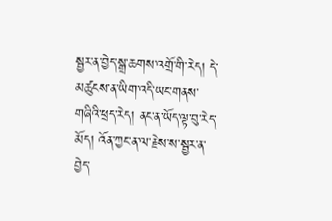སྦྱར་ན་བྱེད་སྒྲ་ཆགས་འགྲོ་གི་རེད། དེ་མཚུངས་ན་ཡིག་འདི་ཡང་གནས་གཞིའི་ཕྲད་རེད། ནང་ན་ཡོད་ལྟ་བུ་རེད་མོད། འོན་ཀྱང་ན་ལ་རྗེས་ས་སྦྱར་ན་བྱེད་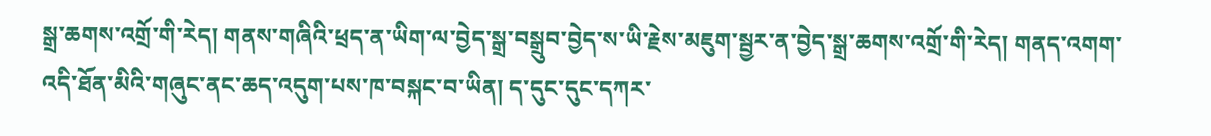སྒྲ་ཆགས་འགྲོ་གི་རེད། གནས་གཞིའི་ཕྲད་ན་ཡིག་ལ་བྱེད་སྒྲ་བསྒྲུབ་བྱེད་ས་ཡི་རྗེས་མཇུག་སྦྱར་ན་བྱེད་སྒྲ་ཆགས་འགྲོ་གི་རེད། གནད་འགག་འདི་ཐོན་མིའི་གཞུང་ནང་ཆད་འདུག་པས་ཁ་བསྐང་བ་ཡིན། ད་དུང་དུང་དཀར་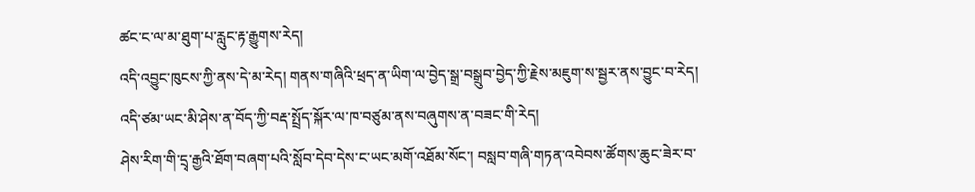ཚང་ང་ལ་མ་ཐུག་པ་རླུང་རྟ་རྒྱུགས་རེད།
འདི་འབྱུང་ཁུངས་ཀྱི་ནས་དེ་མ་རེད། གནས་གཞིའི་ཕྲད་ན་ཡིག་ལ་བྱེད་སྒྲ་བསྒྲུབ་བྱེད་ཀྱི་རྗེས་མཇུག་ས་སྦྱར་ནས་བྱུང་བ་རེད། འདི་ཙམ་ཡང་མི་ཤེས་ན་བོད་ཀྱི་བརྡ་སྤྲོད་སྐོར་ལ་ཁ་བཙུམ་ནས་བཞུགས་ན་བཟང་གི་རེད།
ཤེས་རིག་གི་དྲྭ་རྒྱའི་ཐོག་བཞག་པའི་སློབ་དེབ་དེས་ང་ཡང་མགོ་འཐོམ་སོང་། བསླབ་གཞི་གཏན་འབེབས་ཚོགས་ཆུང་ཟེར་བ་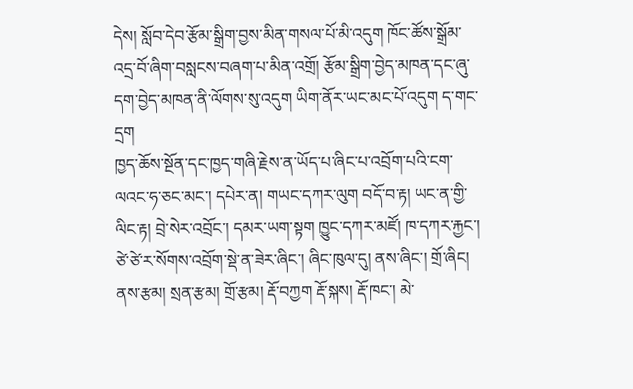དེས། སློབ་དེབ་རྩོམ་སྒྲིག་བྱས་མིན་གསལ་པོ་མི་འདུག ཁོང་ཚོས་སྒྲོམ་འདྲ་བོ་ཞིག་བསླངས་བཞག་པ་མིན་འགྲོ། རྩོམ་སྒྲིག་བྱེད་མཁན་དང་ཞུ་དག་བྱེད་མཁན་ནི་ལོགས་སུ་འདུག ཡིག་ནོར་ཡང་མང་པོ་འདུག ད་གང་དྲག
ཁྱད་ཆོས་སྔོན་དང་ཁྱད་གཞི་རྗེས་ན་ཡོད་པ་ཞིང་པ་འབྲོག་པའི་ངག་ལའང་ཧ་ཅང་མང་། དཔེར་ན། གཡང་དཀར་ལུག བདོ་བ་རྟ། ཡང་ན་གྱི་ལིང་རྟ། བྲེ་སེར་འབྲོང་། དམར་ཡག་སྟག ཁྱུང་དཀར་མཛོ། ཁ་དཀར་རྐྱང་། ཙེ་ཙེ་ར་སོགས་འབྲོག་སྡེ་ན་ཟེར་ཞིང་། ཞིང་ཁུལ་དུ། ནས་ཞིང་། གྲོ་ཞིང། ནས་རྩམ། སྲན་རྩམ། གྲོ་རྩམ། རྡོ་བཀྱག རྡོ་སྐས། རྡོ་ཁང་། མེ་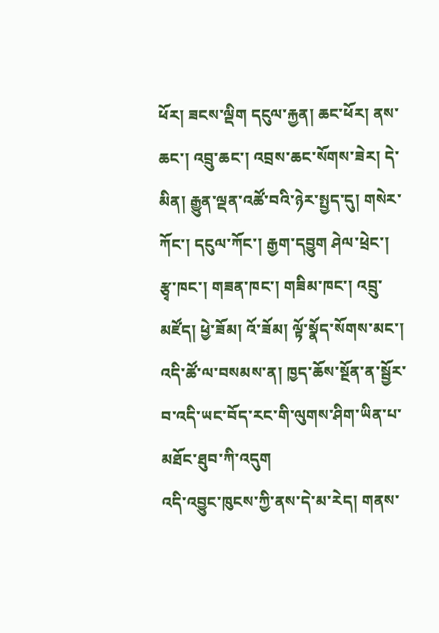ཕོར། ཟངས་ལྡིག དངུལ་རྐྱན། ཆང་ཕོར། ནས་ཆང་། འབྲུ་ཆང་། འབྲས་ཆང་སོགས་ཟེར། དེ་མིན། རྒྱུན་ལྡན་འཚོ་བའི་ཉེར་སྤྱད་དུ། གསེར་ཀོང་། དངུལ་ཀོང་། རྒྱག་དབྱུག ཤེལ་ཕྲེང་། རྩྭ་ཁང་། གཟན་ཁང་། གཟིམ་ཁང་། འབྲུ་མཛོད། ཕྱེ་ཟོམ། འོ་ཟོམ། ལྟོ་སྣོད་སོགས་མང་། འདི་ཚོ་ལ་བསམས་ན། ཁྱད་ཆོས་སྔོན་ན་སྦྱོར་བ་འདི་ཡང་བོད་རང་གི་ལུགས་ཤིག་ཡིན་པ་མཐོང་ཐུབ་ཀི་འདུག
འདི་འབྱུང་ཁུངས་ཀྱི་ནས་དེ་མ་རེད། གནས་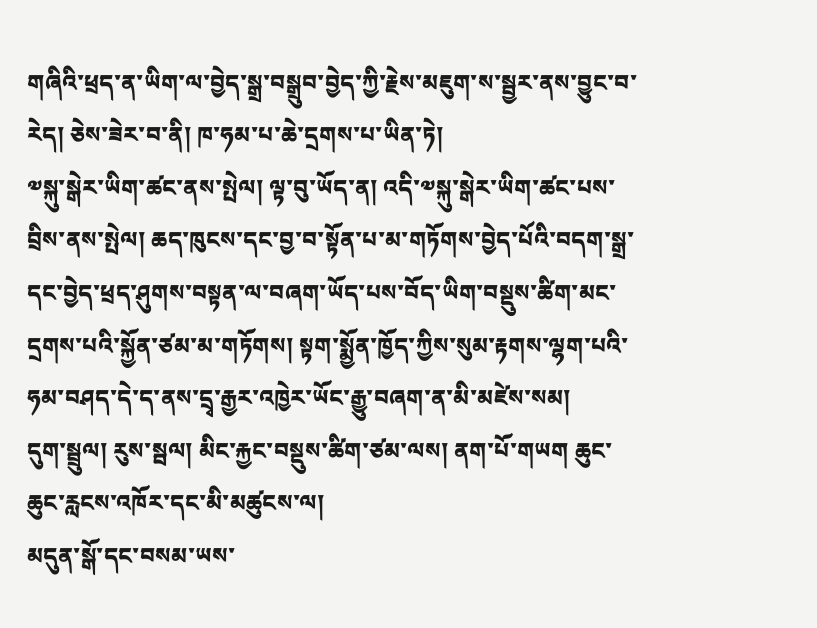གཞིའི་ཕྲད་ན་ཡིག་ལ་བྱེད་སྒྲ་བསྒྲུབ་བྱེད་ཀྱི་རྗེས་མཇུག་ས་སྦྱར་ནས་བྱུང་བ་རེད། ཅེས་ཟེར་བ་ནི། ཁ་ཧམ་པ་ཆེ་དྲགས་པ་ཡིན་ཏེ།
༧སྐུ་སྒེར་ཡིག་ཚང་ནས་སྤེལ། ལྟ་བུ་ཡོད་ན། འདི་༧སྐུ་སྒེར་ཡིག་ཚང་པས་བྲིས་ནས་སྤེལ། ཆད་ཁུངས་དང་བྱ་བ་སྟོན་པ་མ་གཏོགས་བྱེད་པོའི་བདག་སྒྲ་དང་བྱེད་ཕྲད་ཤུགས་བསྟན་ལ་བཞག་ཡོད་པས་བོད་ཡིག་བསྡུས་ཚིག་མང་དྲགས་པའི་སྐྱོན་ཙམ་མ་གཏོགས། སྟག་སྨྱོན་ཁྱོད་ཀྱིས་སུམ་རྟགས་ལྷག་པའི་ཧམ་བཤད་དེ་ད་ནས་དྲྭ་རྒྱར་འཁྱེར་ཡོང་རྒྱུ་བཞག་ན་མི་མཛེས་སམ།
དུག་སྦྲུལ། རུས་སྦལ། མིང་རྐྱང་བསྡུས་ཚིག་ཙམ་ལས། ནག་པོ་གཡག ཆུང་ཆུང་རླངས་འཁོར་དང་མི་མཚུངས་ལ།
མདུན་སྒོ་དང་བསམ་ཡས་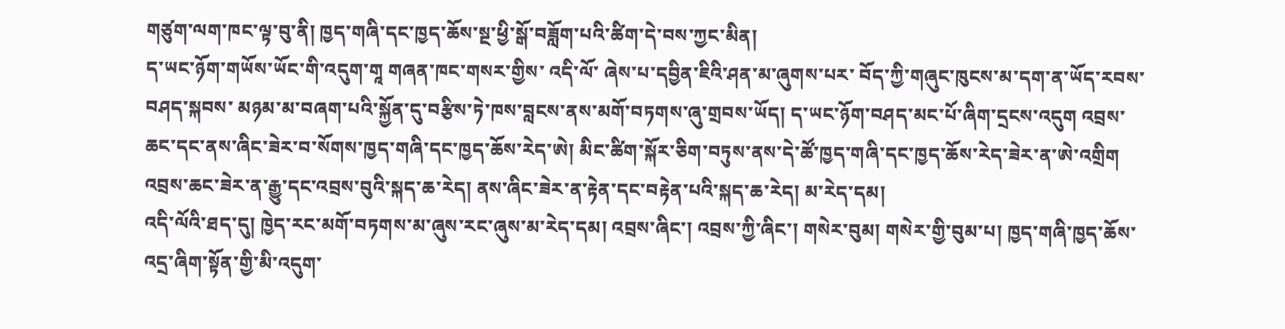གཙུག་ལག་ཁང་ལྟ་བུ་ནི། ཁྱད་གཞི་དང་ཁྱད་ཆོས་སྔ་ཕྱི་སྒོ་བཟློག་པའི་ཚིག་དེ་བས་ཀྱང་མིན།
ད་ཡང་ཉོག་གཡོས་ཡོང་གི་འདུག་གཱ གཞན་ཁང་གསར་གྱིས་ འདི་ལོ་ ཞེས་པ་དབྱིན་ཇིའི་ཤན་མ་ཞུགས་པར་ བོད་ཀྱི་གཞུང་ཁུངས་མ་དག་ན་ཡོད་རབས་བཤད་སྐབས་ མཉམ་མ་བཞག་པའི་སྐྱོན་དུ་བརྩིས་ཏེ་ཁས་བླངས་ནས་མགོ་བཏགས་ཞུ་གྲབས་ཡོད། ད་ཡང་ཉོག་བཤད་མང་པོ་ཞིག་དྲངས་འདུག འབྲས་ཆང་དང་ནས་ཞིང་ཟེར་བ་སོགས་ཁྱད་གཞི་དང་ཁྱད་ཆོས་རེད་ཨེ། མིང་ཚིག་སྐོར་ཅིག་བཏུས་ནས་དེ་ཚོ་ཁྱད་གཞི་དང་ཁྱད་ཆོས་རེད་ཟེར་ན་ཨེ་འགྲིག འབྲས་ཆང་ཟེར་ན་རྒྱུ་དང་འབྲས་བུའི་སྐད་ཆ་རེད། ནས་ཞིང་ཟེར་ན་རྟེན་དང་བརྟེན་པའི་སྐད་ཆ་རེད། མ་རེད་དམ།
འདི་ལོའི་ཐད་དུ། ཁྱེད་རང་མགོ་བཏགས་མ་ཞུས་རང་ཞུས་མ་རེད་དམ། འབྲས་ཞིང་། འབྲས་ཀྱི་ཞིང་། གསེར་བུམ། གསེར་གྱི་བུམ་པ། ཁྱད་གཞི་ཁྱད་ཆོས་འདྲ་ཞིག་སྟོན་གྱི་མི་འདུག་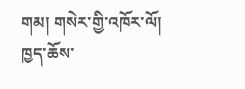གམ། གསེར་གྱི་འཁོར་ལོ། ཁྱད་ཆོས་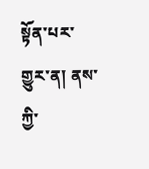སྟོན་པར་གྱུར་ན། ནས་ཀྱི་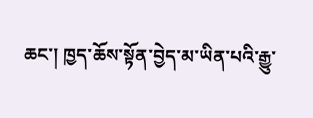ཆང་། ཁྱད་ཆོས་སྟོན་བྱེད་མ་ཡིན་པའི་རྒྱུ་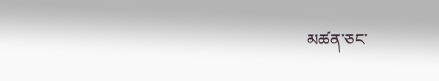མཚན་ཅང་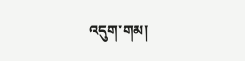འདུག་གམ།